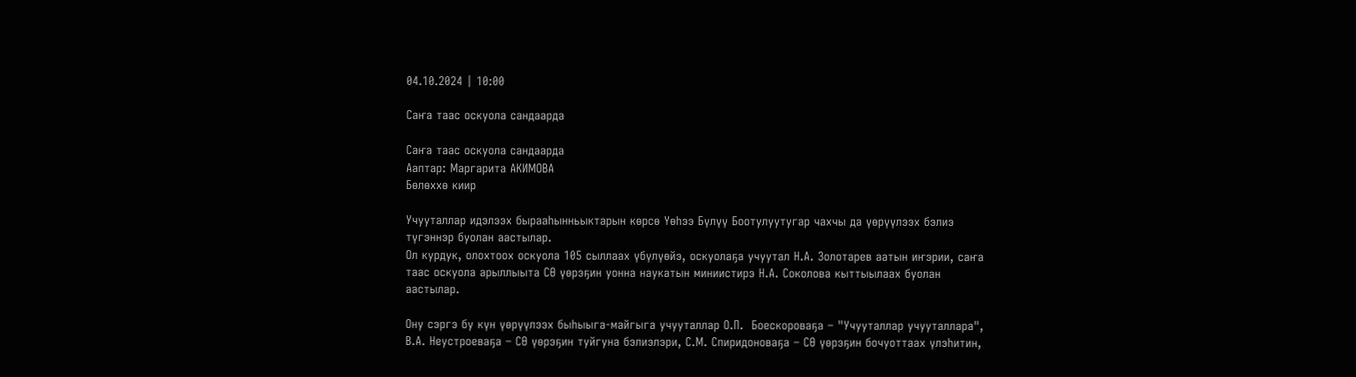04.10.2024 | 10:00

Саҥа таас оскуола сандаарда

Саҥа таас оскуола сандаарда
Ааптар: Маргарита АКИМОВА
Бөлөххө киир

Учууталлар идэлээх бырааһынньыктарын көрсө Үөһээ Бүлүү Боотулуутугар чахчы да үөрүүлээх бэлиэ түгэннэр буолан аастылар.
Ол курдук, олохтоох оскуола 105 сыллаах үбүлүөйэ, оскуолаҕа учуутал Н.А. Золотарев аатын иҥэрии, саҥа таас оскуола арыллыыта СӨ үөрэҕин уонна наукатын миниистирэ Н.А. Соколова кыттыылаах буолан аастылар.

Ону сэргэ бу күн үөрүүлээх быһыыга-майгыга учууталлар О.П.  Боескороваҕа – "Учууталлар учууталлара", В.А. Неустроеваҕа – СӨ үөрэҕин туйгуна бэлиэлэри, С.М. Спиридоноваҕа – СӨ үөрэҕин бочуоттаах үлэһитин,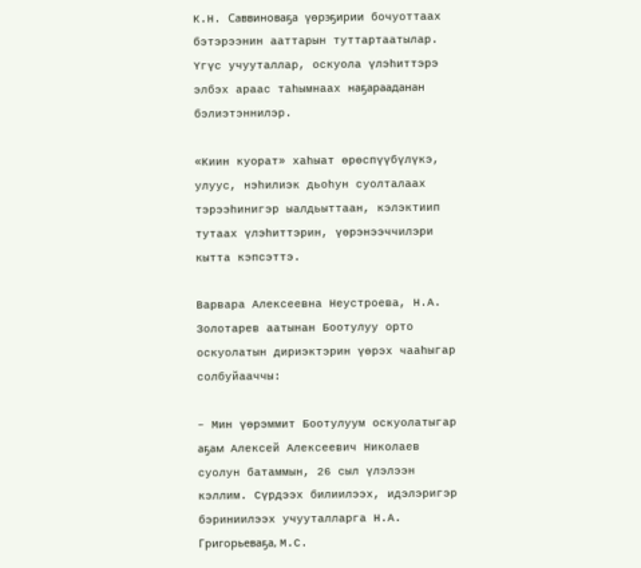К.Н. Саввиноваҕа үөрэҕирии бочуоттаах бэтэрээнин ааттарын туттартаатылар. Үгүс учууталлар, оскуола үлэһиттэрэ элбэх араас таһымнаах наҕарааданан бэлиэтэннилэр.

«Киин куорат» хаһыат өрөспүүбүлүкэ, улуус, нэһилиэк дьоһун суолталаах тэрээһинигэр ыалдьыттаан, кэлэктиип тутаах үлэһиттэрин, үөрэнээччилэри кытта кэпсэттэ.

Варвара Алексеевна Неустроева, Н.А. Золотарев аатынан Боотулуу орто оскуолатын дириэктэрин үөрэх чааһыгар солбуйааччы:

– Мин үөрэммит Боотулуум оскуолатыгар аҕам Алексей Алексеевич Николаев суолун батаммын, 26 сыл үлэлээн кэллим. Сүрдээх билиилээх, идэлэригэр бэриниилээх учууталларга Н.А. Григорьеваҕа, М.С.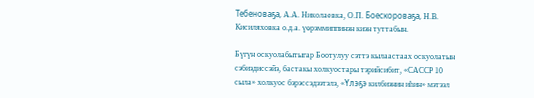Тебеноваҕа, А.А. Николаевка, О.П. Боескороваҕа, Н.В. Кисиляховка о.д.а. үөрэммиппинэн киэн туттабын.

Бүгүн оскуолабытыгар Боотулуу сэттэ кылаастаах оскуолатын сэбиэдиссэйэ, бастакы холкуостары тэрийсибит, «САССР 10 сыла» холкуос бэрэссэдээтэлэ, «Үлэҕэ килбиэнин иһин» мэтээл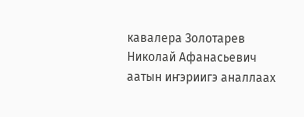кавалера Золотарев Николай Афанасьевич аатын иҥэриигэ аналлаах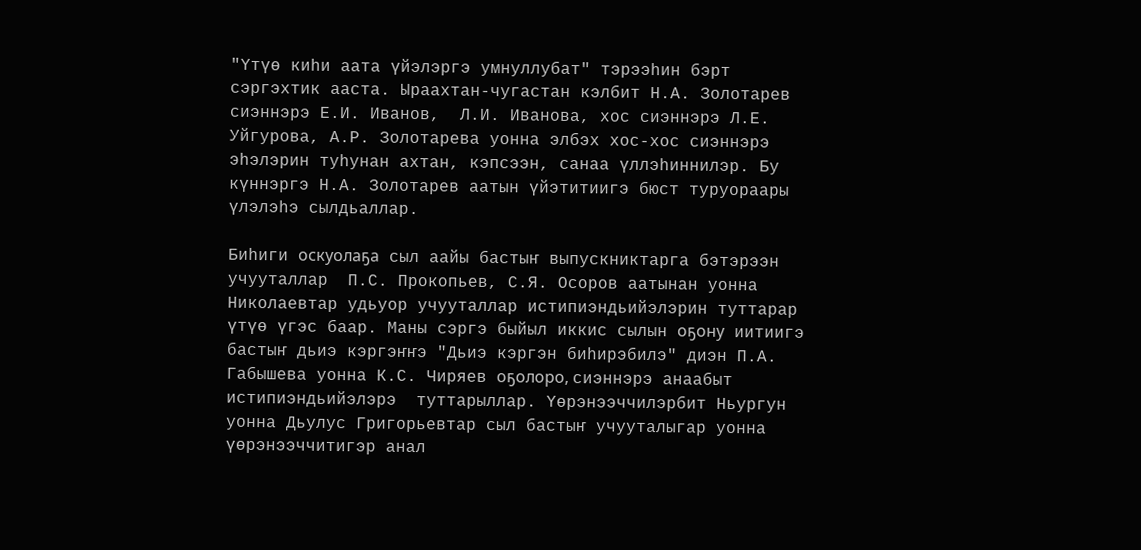"Үтүө киһи аата үйэлэргэ умнуллубат" тэрээһин бэрт сэргэхтик ааста. Ыраахтан-чугастан кэлбит Н.А. Золотарев сиэннэрэ Е.И. Иванов,  Л.И. Иванова, хос сиэннэрэ Л.Е. Уйгурова, А.Р. Золотарева уонна элбэх хос-хос сиэннэрэ эһэлэрин туһунан ахтан, кэпсээн, санаа үллэһиннилэр. Бу күннэргэ Н.А. Золотарев аатын үйэтитиигэ бюст туруораары үлэлэһэ сылдьаллар.

Биһиги оскуолаҕа сыл аайы бастыҥ выпускниктарга бэтэрээн учууталлар  П.С. Прокопьев, С.Я. Осоров аатынан уонна  Николаевтар удьуор учууталлар истипиэндьийэлэрин туттарар үтүө үгэс баар. Маны сэргэ быйыл иккис сылын оҕону иитиигэ бастыҥ дьиэ кэргэҥҥэ "Дьиэ кэргэн биһирэбилэ" диэн П.А. Габышева уонна К.С. Чиряев оҕолоро, сиэннэрэ анаабыт истипиэндьийэлэрэ  туттарыллар. Үөрэнээччилэрбит Ньургун уонна Дьулус Григорьевтар сыл бастыҥ учууталыгар уонна үөрэнээччитигэр анал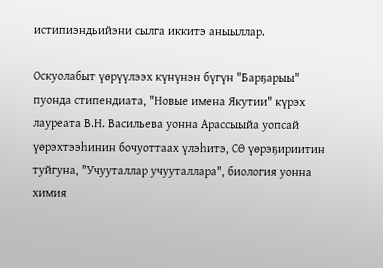истипиэндьийэни сылга иккитэ аныыллар.

Оскуолабыт үөрүүлээх күнүнэн бүгүн "Барҕарыы" пуонда стипендиата, "Новые имена Якутии" күрэх лауреата В.Н. Васильева уонна Арассыыйа уопсай үөрэхтээһинин бочуоттаах үлэһитэ, СӨ үөрэҕириитин туйгуна, "Учууталлар учууталлара", биология уонна химия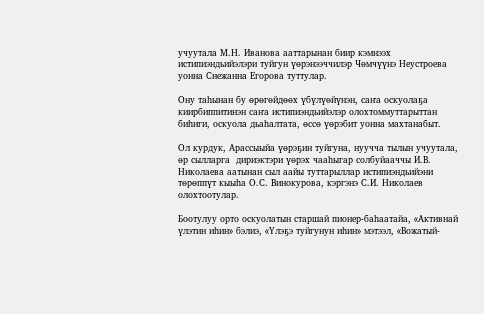учуутала М.Н. Иванова ааттарынан биир кэмнээх истипиэндьийэлэри туйгун үөрэнээччилэр Чөмчүүнэ Неустроева уонна Снежанна Егорова туттулар.

Ону таһынан бу өрөгөйдөөх үбүлүөйүнэн, саҥа оскуолаҕа киирбиппитинэн саҥа истипиэндьийэлэр олохтоммуттарыттан биһиги, оскуола дьаһалтата, өссө үөрэбит уонна махтанабыт.

Ол курдук, Арассыыйа үөрэҕин туйгуна, нуучча тылын учуутала, өр сылларга  дириэктэри үөрэх чааһыгар солбуйааччы И.В. Николаева аатынан сыл аайы туттарыллар истипиэндьийэни төрөппүт кыыһа О.С. Винокурова, кэргэнэ С.И. Николаев олохтоотулар.

Боотулуу орто оскуолатын старшай пионер-баһаатайа, «Активнай үлэтин иһин» бэлиэ, «Үлэҕэ туйгунун иһин» мэтээл, «Вожатый-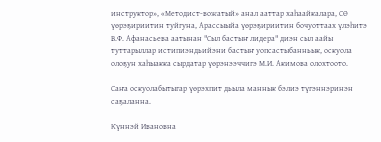инструктор», «Методист-вожатый» анал ааттар хаһаайкалара, СӨ  үөрэҕириитин туйгуна, Арассыыйа үөрэҕириитин бочуоттаах үлэһитэ В.Ф. Афанасьева аатынан "Сыл бастыҥ лидера" диэн сыл аайы туттарыллар истипиэндьийэни бастыҥ уопсастыбанньык, оскуола олоҕун хаһыакка сырдатар үөрэнээччигэ М.И. Акимова олохтоото.

Саҥа оскуолабытыгар үөрэхпит дьыла маннык бэлиэ түгэннэринэн саҕаланна.

Күннэй Ивановна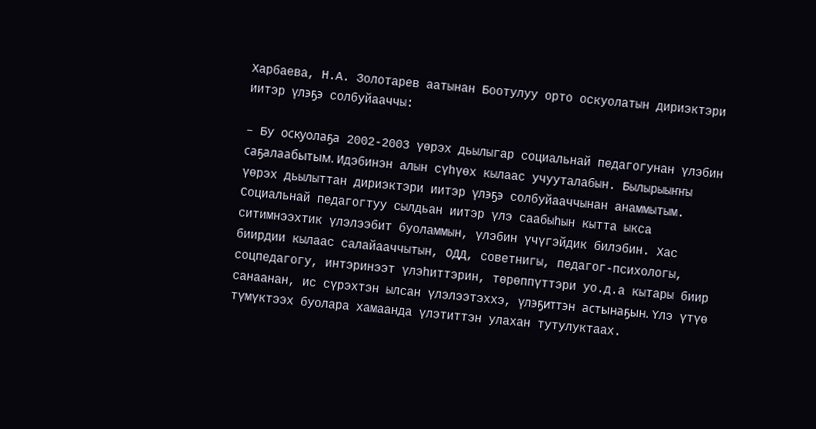Харбаева, Н.А. Золотарев аатынан Боотулуу орто оскуолатын дириэктэри иитэр үлэҕэ солбуйааччы:

– Бу оскуолаҕа 2002-2003 үөрэх дьылыгар социальнай педагогунан үлэбин саҕалаабытым. Идэбинэн алын сүһүөх кылаас учууталабын. Былырыыҥҥы үөрэх дьылыттан дириэктэри иитэр үлэҕэ солбуйааччынан анаммытым. Социальнай педагогтуу сылдьан иитэр үлэ саабыһын кытта ыкса ситимнээхтик үлэлээбит буоламмын, үлэбин үчүгэйдик билэбин. Хас биирдии кылаас салайааччытын, ОДД, советнигы, педагог-психологы, соцпедагогу, интэринээт үлэһиттэрин, төрөппүттэри уо.д.а кытары биир санаанан, ис сүрэхтэн ылсан үлэлээтэххэ, үлэҕиттэн астынаҕын. Үлэ үтүө түмүктээх буолара хамаанда үлэтиттэн улахан тутулуктаах.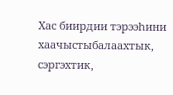Хас биирдии тэрээһини  хаачыстыбалаахтык, сэргэхтик,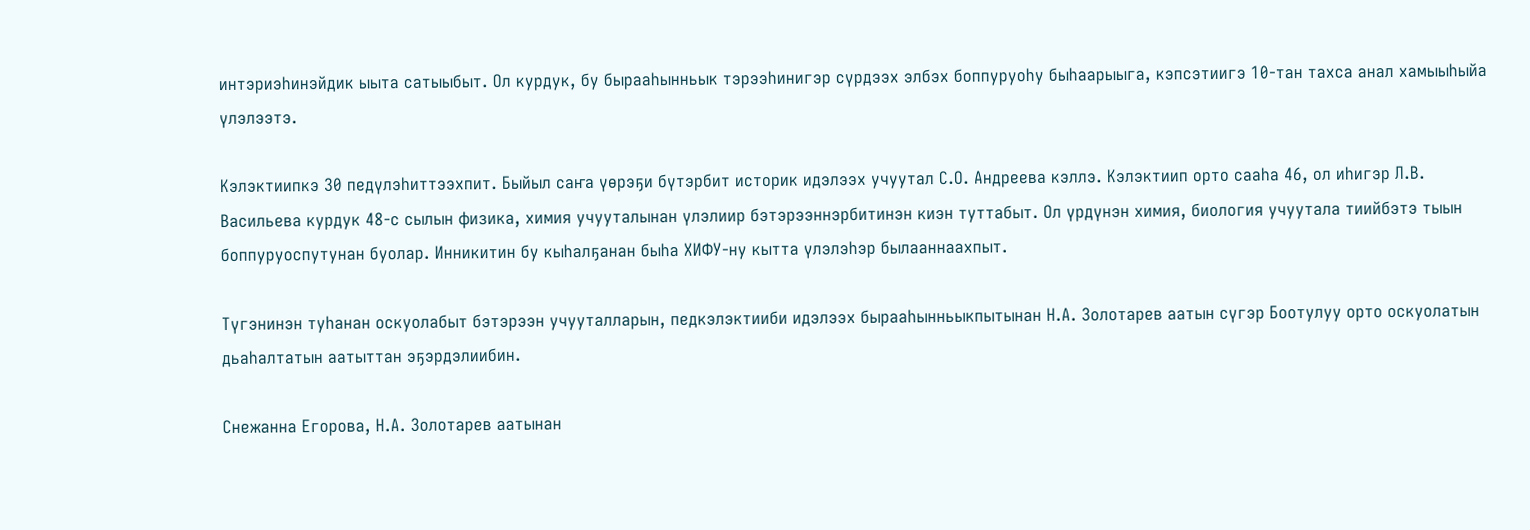интэриэһинэйдик ыыта сатыыбыт. Ол курдук, бу бырааһынньык тэрээһинигэр сүрдээх элбэх боппуруоһу быһаарыыга, кэпсэтиигэ 10-тан тахса анал хамыыһыйа үлэлээтэ.

Кэлэктиипкэ 30 педүлэһиттээхпит. Быйыл саҥа үөрэҕи бүтэрбит историк идэлээх учуутал С.О. Андреева кэллэ. Кэлэктиип орто сааһа 46, ол иһигэр Л.В. Васильева курдук 48-с сылын физика, химия учууталынан үлэлиир бэтэрээннэрбитинэн киэн туттабыт. Ол үрдүнэн химия, биология учуутала тиийбэтэ тыын боппуруоспутунан буолар. Инникитин бу кыһалҕанан быһа ХИФУ-ну кытта үлэлэһэр былааннаахпыт.

Түгэнинэн туһанан оскуолабыт бэтэрээн учууталларын, педкэлэктииби идэлээх бырааһынньыкпытынан Н.А. Золотарев аатын сүгэр Боотулуу орто оскуолатын дьаһалтатын аатыттан эҕэрдэлиибин.

Снежанна Егорова, Н.А. Золотарев аатынан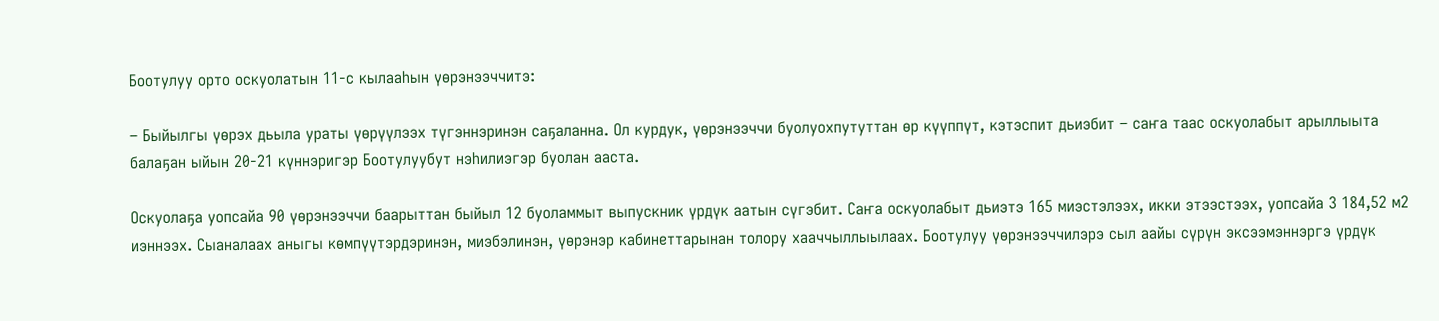Боотулуу орто оскуолатын 11-с кылааһын үөрэнээччитэ:

– Быйылгы үөрэх дьыла ураты үөрүүлээх түгэннэринэн саҕаланна. Ол курдук, үөрэнээччи буолуохпутуттан өр күүппүт, кэтэспит дьиэбит – саҥа таас оскуолабыт арыллыыта балаҕан ыйын 20-21 күннэригэр Боотулуубут нэһилиэгэр буолан ааста.

Оскуолаҕа уопсайа 90 үөрэнээччи баарыттан быйыл 12 буоламмыт выпускник үрдүк аатын сүгэбит. Саҥа оскуолабыт дьиэтэ 165 миэстэлээх, икки этээстээх, уопсайа 3 184,52 м2 иэннээх. Сыаналаах аныгы көмпүүтэрдэринэн, миэбэлинэн, үөрэнэр кабинеттарынан толору хааччыллыылаах. Боотулуу үөрэнээччилэрэ сыл аайы сүрүн эксээмэннэргэ үрдүк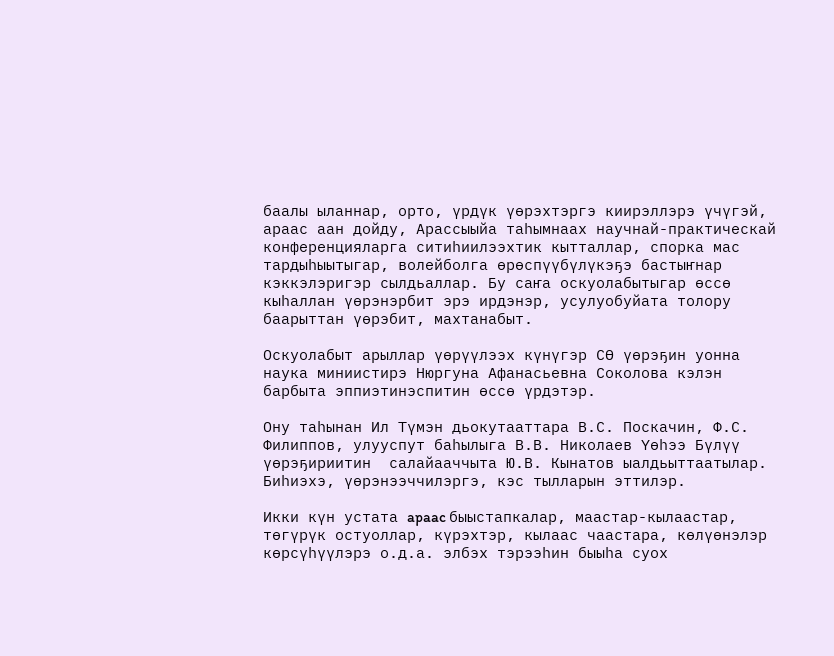баалы ыланнар, орто, үрдүк үөрэхтэргэ киирэллэрэ үчүгэй, араас аан дойду, Арассыыйа таһымнаах научнай-практическай конференцияларга ситиһиилээхтик кытталлар, спорка мас тардыһыытыгар, волейболга өрөспүүбүлүкэҕэ бастыҥнар кэккэлэригэр сылдьаллар. Бу саҥа оскуолабытыгар өссө кыһаллан үөрэнэрбит эрэ ирдэнэр, усулуобуйата толору баарыттан үөрэбит, махтанабыт.

Оскуолабыт арыллар үөрүүлээх күнүгэр СӨ үөрэҕин уонна наука миниистирэ Нюргуна Афанасьевна Соколова кэлэн барбыта эппиэтинэспитин өссө үрдэтэр.

Ону таһынан Ил Түмэн дьокутааттара В.С. Поскачин, Ф.С. Филиппов, улууспут баһылыга В.В. Николаев Yөһээ Бүлүү үөрэҕириитин  салайааччыта Ю.В. Кынатов ыалдьыттаатылар. Биһиэхэ, үөрэнээччилэргэ, кэс тылларын эттилэр.

Икки күн устата apaac быыстапкалар, маастар-кылаастар, төгүрүк остуоллар, күрэхтэр, кылаас чаастара, көлүөнэлэр көрсүһүүлэрэ о.д.а. элбэх тэрээһин быыһа суох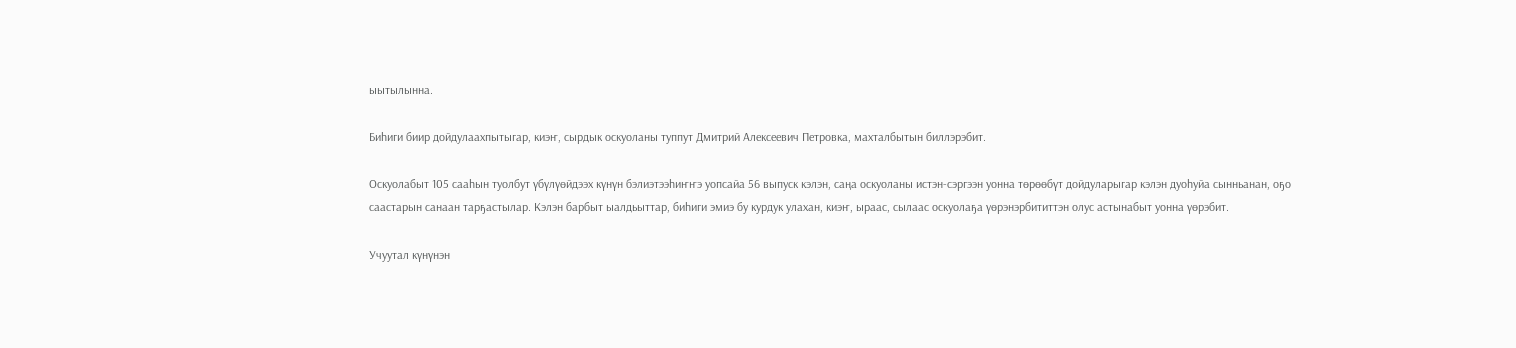ыытылынна.

Биһиги биир дойдулаахпытыгар, киэҥ, сырдык оскуоланы туппут Дмитрий Алексеевич Петровка, махталбытын биллэрэбит.

Оскуолабыт 105 сааһын туолбут үбүлүөйдээх күнүн бэлиэтээһиҥҥэ уопсайа 56 выпуск кэлэн, саңа оскуоланы истэн-сэргээн уонна төрөөбүт дойдуларыгар кэлэн дуоһуйа сынньанан, оҕо саастарын санаан тарҕастылар. Кэлэн барбыт ыалдьыттар, биһиги эмиэ бу курдук улахан, киэҥ, ыраас, сылаас оскуолаҕа үөрэнэрбититтэн олус астынабыт уонна үөрэбит.

Учуутал күнүнэн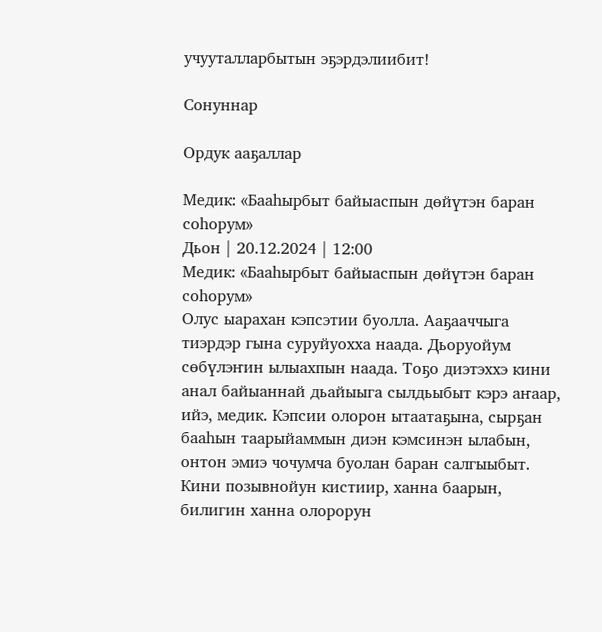учууталларбытын эҕэрдэлиибит!

Сонуннар

Ордук ааҕаллар

Медик: «Бааһырбыт байыаспын дөйүтэн баран соһорум»
Дьон | 20.12.2024 | 12:00
Медик: «Бааһырбыт байыаспын дөйүтэн баран соһорум»
Олус ыарахан кэпсэтии буолла. Ааҕааччыга тиэрдэр гына суруйуохха наада. Дьоруойум сөбүлэҥин ылыахпын наада. Тоҕо диэтэххэ кини анал байыаннай дьайыыга сылдьыбыт кэрэ аҥаар,  ийэ, медик. Кэпсии олорон ытаатаҕына, сырҕан бааһын таарыйаммын диэн кэмсинэн ылабын, онтон эмиэ чочумча буолан баран салгыыбыт.   Кини позывнойун кистиир, ханна баарын, билигин ханна олорорун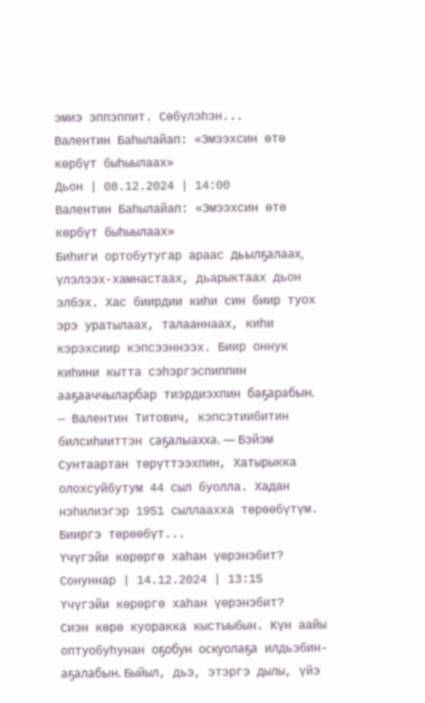эмиэ эппэппит. Сөбүлэһэн...
Валентин Баһылайап: «Эмээхсин өтө көрбүт быһыылаах»
Дьон | 08.12.2024 | 14:00
Валентин Баһылайап: «Эмээхсин өтө көрбүт быһыылаах»
Биһиги ортобутугар араас дьылҕалаах, үлэлээх-хамнастаах, дьарыктаах дьон элбэх. Хас биирдии киһи син биир туох эрэ уратылаах, талааннаах, киһи кэрэхсиир кэпсээннээх. Биир оннук киһини кытта сэһэргэспиппин ааҕааччыларбар тиэрдиэхпин баҕарабын.   — Валентин Титович, кэпсэтиибитин билсиһииттэн саҕалыахха. — Бэйэм Сунтаартан төрүттээхпин, Хатырыкка олохсуйбутум 44 сыл буолла. Хадан нэһилиэгэр 1951 сыллаахха төрөөбүтүм. Бииргэ төрөөбүт...
Үчүгэйи көрөргө хаһан үөрэнэбит?
Сонуннар | 14.12.2024 | 13:15
Үчүгэйи көрөргө хаһан үөрэнэбит?
Сиэн көрө куоракка кыстыыбын. Күн аайы оптуобуһунан оҕобун оскуолаҕа илдьэбин-аҕалабын. Быйыл, дьэ, этэргэ дылы, үйэ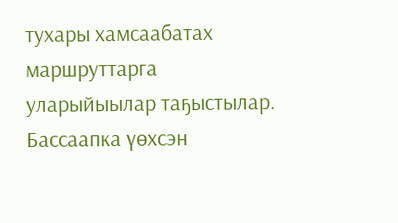тухары хамсаабатах маршруттарга уларыйыылар таҕыстылар. Бассаапка үөхсэн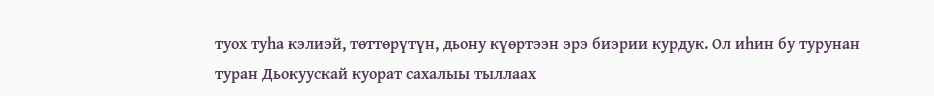туох туһа кэлиэй, төттөрүтүн, дьону күөртээн эрэ биэрии курдук. Ол иһин бу турунан туран Дьокуускай куорат сахалыы тыллаах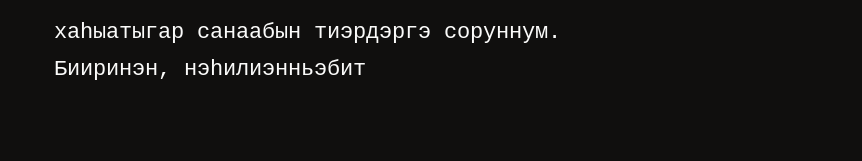хаһыатыгар санаабын тиэрдэргэ соруннум.  Бииринэн, нэһилиэнньэбит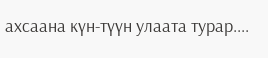ахсаана күн-түүн улаата турар....